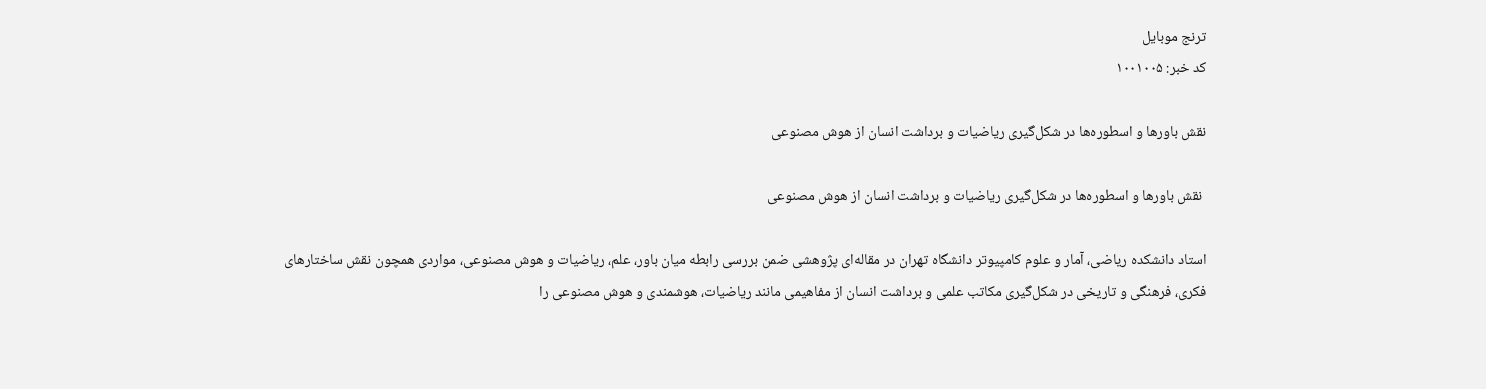ترنج موبایل
کد خبر: ۱۰۰۱۰۰۵

نقش باورها و اسطوره‌ها در شکل‌گیری ریاضیات و برداشت انسان از هوش مصنوعی

 نقش باورها و اسطوره‌ها در شکل‌گیری ریاضیات و برداشت انسان از هوش مصنوعی

استاد دانشکده ریاضی، آمار و علوم کامپیوتر دانشگاه تهران در مقاله‌ای پژوهشی ضمن بررسی رابطه میان باور، علم، ریاضیات و هوش مصنوعی، مواردی همچون نقش ساختارهای فکری، فرهنگی و تاریخی در شکل‌گیری مکاتب علمی و برداشت انسان از مفاهیمی مانند ریاضیات، هوشمندی و هوش مصنوعی را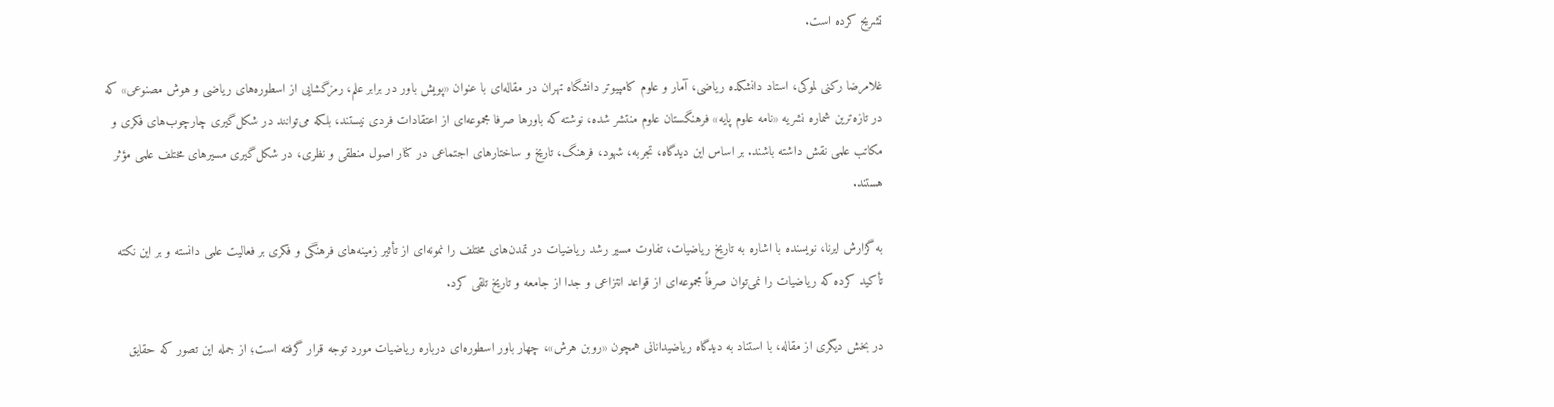تشریح کرده است.

غلامرضا رکنی لموکی، استاد دانشکده ریاضی، آمار و علوم کامپیوتر دانشگاه تهران در مقاله‌ای با عنوان «پویش باور در برابر علم، رمزگشایی از اسطوره‌های ریاضی و هوش مصنوعی» که در تازه‌ترین شماره نشریه «نامه علوم پایه» فرهنگستان علوم منتشر شده، نوشته که باورها صرفا مجموعه‌ای از اعتقادات فردی نیستند، بلکه می‌توانند در شکل‌گیری چارچوب‌های فکری و مکاتب علمی نقش داشته باشند. بر اساس این دیدگاه، تجربه، شهود، فرهنگ، تاریخ و ساختارهای اجتماعی در کنار اصول منطقی و نظری، در شکل‌گیری مسیرهای مختلف علمی مؤثر هستند.

به گزارش ایرنا، نویسنده با اشاره به تاریخ ریاضیات، تفاوت مسیر رشد ریاضیات در تمدن‌های مختلف را نمونه‌ای از تأثیر زمینه‌های فرهنگی و فکری بر فعالیت علمی دانسته و بر این نکته تأکید کرده که ریاضیات را نمی‌توان صرفاً مجموعه‌ای از قواعد انتزاعی و جدا از جامعه و تاریخ تلقی کرد.

در بخش دیگری از مقاله، با استناد به دیدگاه ریاضیدانانی همچون «روبن هرش»، چهار باور اسطوره‌ای درباره ریاضیات مورد توجه قرار گرفته است؛ از جمله این تصور که حقایق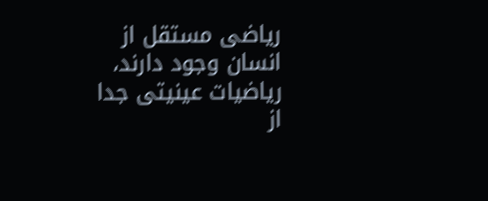ریاضی مستقل از انسان وجود دارند، ریاضیات عینیتی جدا از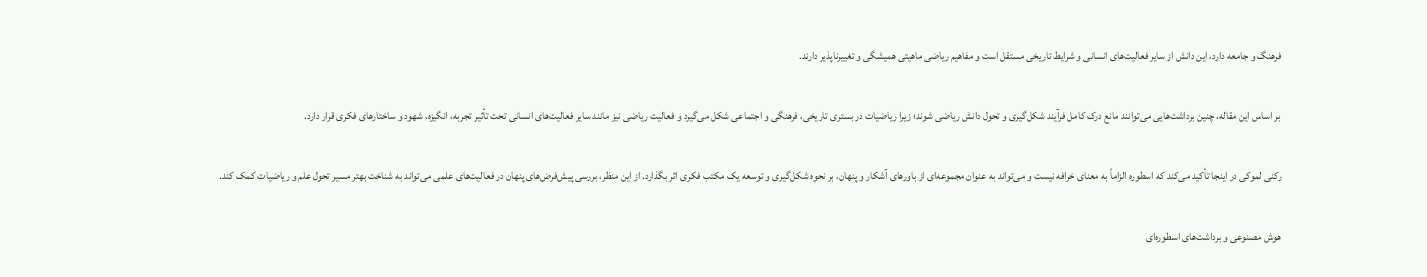فرهنگ و جامعه دارد، این دانش از سایر فعالیت‌های انسانی و شرایط تاریخی مستقل است و مفاهیم ریاضی ماهیتی همیشگی و تغییرناپذیر دارند.

بر اساس این مقاله، چنین برداشت‌هایی می‌توانند مانع درک کامل فرآیند شکل‌گیری و تحول دانش ریاضی شوند؛ زیرا ریاضیات در بستری تاریخی، فرهنگی و اجتماعی شکل می‌گیرد و فعالیت ریاضی نیز مانند سایر فعالیت‌های انسانی تحت تأثیر تجربه، انگیزه، شهود و ساختارهای فکری قرار دارد.

رکنی لموکی در اینجا تأکید می‌کند که اسطوره الزاماً به معنای خرافه نیست و می‌تواند به عنوان مجموعه‌ای از باورهای آشکار و پنهان، بر نحوه شکل‌گیری و توسعه یک مکتب فکری اثر بگذارد. از این منظر، بررسی پیش‌فرض‌های پنهان در فعالیت‌های علمی می‌تواند به شناخت بهتر مسیر تحول علم و ریاضیات کمک کند.

هوش مصنوعی و برداشت‌های اسطوره‌ای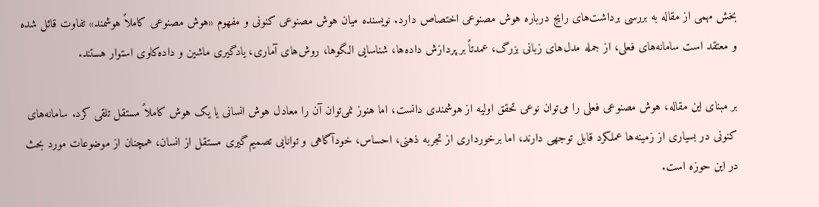بخش مهمی از مقاله به بررسی برداشت‌های رایج درباره هوش مصنوعی اختصاص دارد. نویسنده میان هوش مصنوعی کنونی و مفهوم «هوش مصنوعی کاملاً هوشمند» تفاوت قائل شده و معتقد است سامانه‌های فعلی، از جمله مدل‌های زبانی بزرگ، عمدتاً بر پردازش داده‌ها، شناسایی الگوها، روش‌های آماری، یادگیری ماشین و داده‌کاوی استوار هستند.

بر مبنای این مقاله، هوش مصنوعی فعلی را می‌توان نوعی تحقق اولیه از هوشمندی دانست، اما هنوز نمی‌توان آن را معادل هوش انسانی یا یک هوش کاملاً مستقل تلقی کرد. سامانه‌های کنونی در بسیاری از زمینه‌ها عملکرد قابل توجهی دارند، اما برخورداری از تجربه ذهنی، احساس، خودآگاهی و توانایی تصمیم‌گیری مستقل از انسان، همچنان از موضوعات مورد بحث در این حوزه است.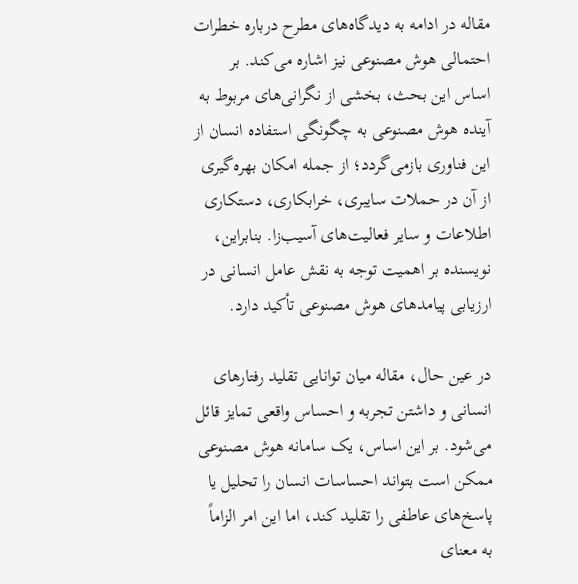مقاله در ادامه به دیدگاه‌های مطرح درباره خطرات احتمالی هوش مصنوعی نیز اشاره می‌کند. بر اساس این بحث، بخشی از نگرانی‌های مربوط به آینده هوش مصنوعی به چگونگی استفاده انسان از این فناوری بازمی‌گردد؛ از جمله امکان بهره‌گیری از آن در حملات سایبری، خرابکاری، دستکاری اطلاعات و سایر فعالیت‌های آسیب‌زا. بنابراین، نویسنده بر اهمیت توجه به نقش عامل انسانی در ارزیابی پیامدهای هوش مصنوعی تأکید دارد.

در عین حال، مقاله میان توانایی تقلید رفتارهای انسانی و داشتن تجربه و احساس واقعی تمایز قائل می‌شود. بر این اساس، یک سامانه هوش مصنوعی ممکن است بتواند احساسات انسان را تحلیل یا پاسخ‌های عاطفی را تقلید کند، اما این امر الزاماً به معنای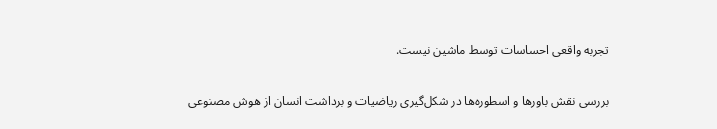تجربه واقعی احساسات توسط ماشین نیست.

بررسی نقش باورها و اسطوره‌ها در شکل‌گیری ریاضیات و برداشت انسان از هوش مصنوعی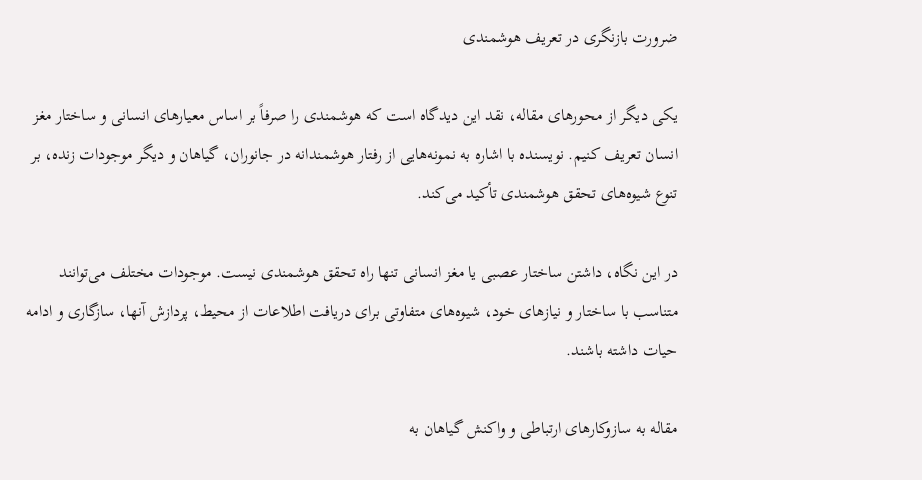ضرورت بازنگری در تعریف هوشمندی

یکی دیگر از محورهای مقاله، نقد این دیدگاه است که هوشمندی را صرفاً بر اساس معیارهای انسانی و ساختار مغز انسان تعریف کنیم. نویسنده با اشاره به نمونه‌هایی از رفتار هوشمندانه در جانوران، گیاهان و دیگر موجودات زنده، بر تنوع شیوه‌های تحقق هوشمندی تأکید می‌کند.

در این نگاه، داشتن ساختار عصبی یا مغز انسانی تنها راه تحقق هوشمندی نیست. موجودات مختلف می‌توانند متناسب با ساختار و نیازهای خود، شیوه‌های متفاوتی برای دریافت اطلاعات از محیط، پردازش آنها، سازگاری و ادامه حیات داشته باشند.

مقاله به سازوکارهای ارتباطی و واکنش گیاهان به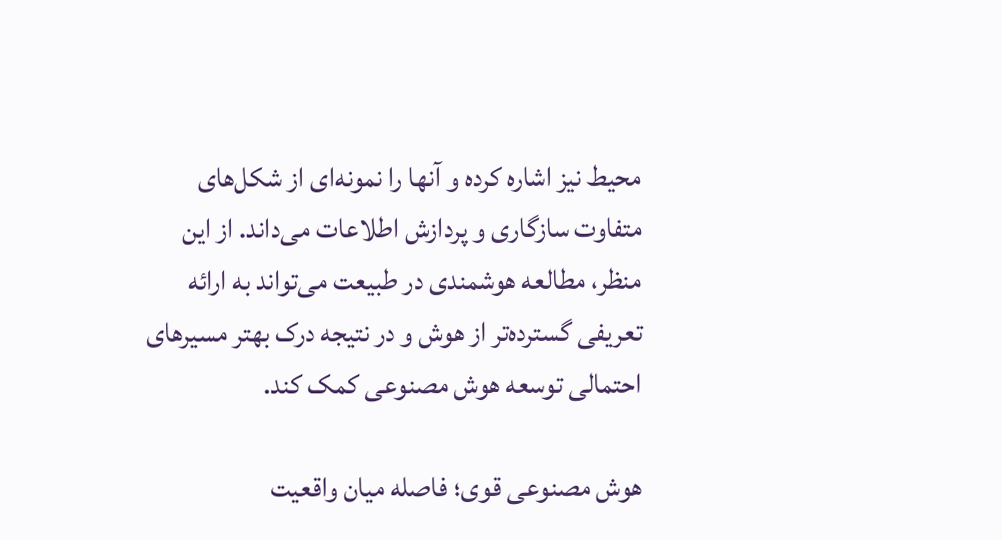محیط نیز اشاره کرده و آنها را نمونه‌ای از شکل‌های متفاوت سازگاری و پردازش اطلاعات می‌داند. از این منظر، مطالعه هوشمندی در طبیعت می‌تواند به ارائه تعریفی گسترده‌تر از هوش و در نتیجه درک بهتر مسیرهای احتمالی توسعه هوش مصنوعی کمک کند.

هوش مصنوعی قوی؛ فاصله میان واقعیت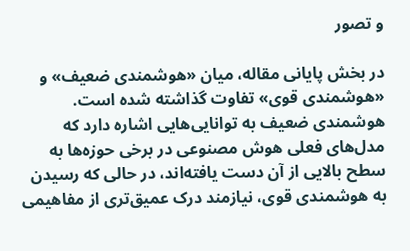و تصور

در بخش پایانی مقاله، میان «هوشمندی ضعیف» و «هوشمندی قوی» تفاوت گذاشته شده است. هوشمندی ضعیف به توانایی‌هایی اشاره دارد که مدل‌های فعلی هوش مصنوعی در برخی حوزه‌ها به سطح بالایی از آن دست یافته‌اند، در حالی که رسیدن به هوشمندی قوی، نیازمند درک عمیق‌تری از مفاهیمی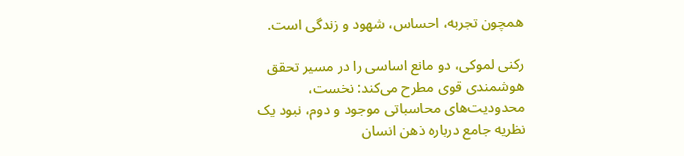همچون تجربه، احساس، شهود و زندگی است.

رکنی لموکی، دو مانع اساسی را در مسیر تحقق هوشمندی قوی مطرح می‌کند: نخست، محدودیت‌های محاسباتی موجود و دوم، نبود یک نظریه جامع درباره ذهن انسان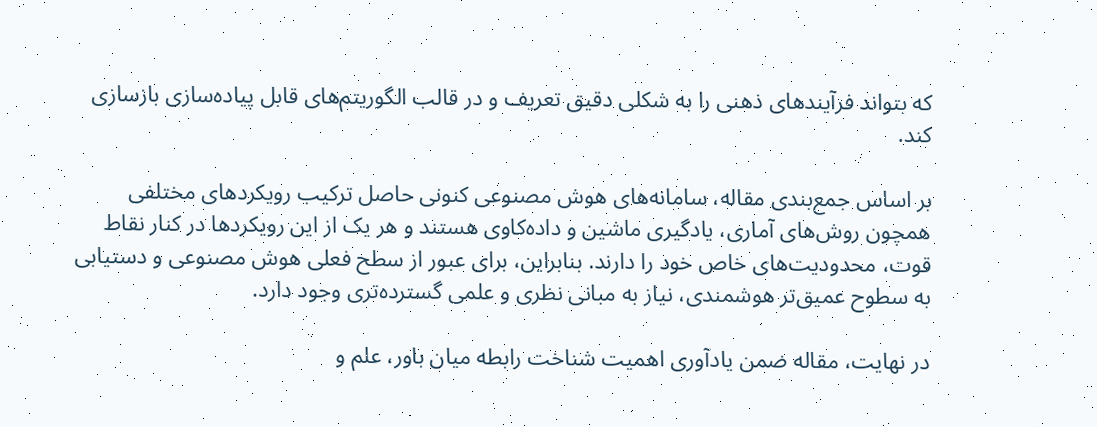که بتواند فرآیندهای ذهنی را به شکلی دقیق تعریف و در قالب الگوریتم‌های قابل پیاده‌سازی بازسازی کند.

بر اساس جمع‌بندی مقاله، سامانه‌های هوش مصنوعی کنونی حاصل ترکیب رویکردهای مختلفی همچون روش‌های آماری، یادگیری ماشین و داده‌کاوی هستند و هر یک از این رویکردها در کنار نقاط قوت، محدودیت‌های خاص خود را دارند. بنابراین، برای عبور از سطح فعلی هوش مصنوعی و دستیابی به سطوح عمیق‌تر هوشمندی، نیاز به مبانی نظری و علمی گسترده‌تری وجود دارد.

در نهایت، مقاله ضمن یادآوری اهمیت شناخت رابطه میان باور، علم و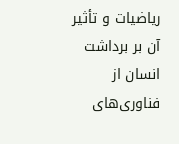ریاضیات و تأثیر آن بر برداشت انسان از فناوری‌های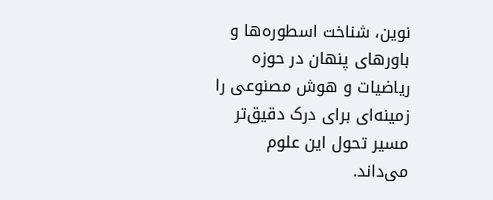نوین، شناخت اسطوره‌ها و باورهای پنهان در حوزه ریاضیات و هوش مصنوعی را زمینه‌ای برای درک دقیق‌تر مسیر تحول این علوم می‌داند.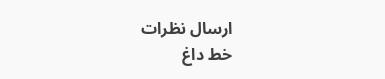ارسال نظرات
خط داغ